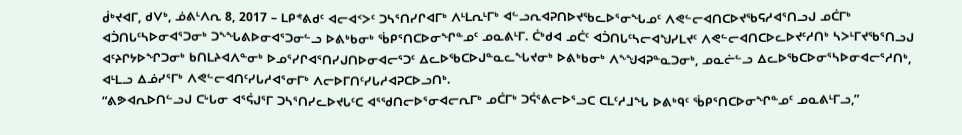ᑰᒃᔪᐊᒥ, ᑯᐯᒃ, ᓅᕕᒻᐱᕆ 8, 2017 – ᒪᑭᕝᕕᑯᑦ ᐊᓕᐊᑉᐳᑦ ᑐᓴᕐᑎᓯᒋᐊᒥᒃ ᐱᒻᒪᕆᒻᒥᒃ ᐊᓪᓗᕆᐊᕈᑎᐅᔪᖃᓚᐅᕐᓂᖓᓄᑦ ᐱᕙᓪᓕᐊᑎᑕᐅᔪᖃᕋᓱᐊᕐᑎᓗᒍ ᓄᑖᒥᒃ ᐊᑑᑎᒐᑦᓴᐅᓂᐊᕐᑐᓂᒃ ᑐᖕᖓᕕᐅᓂᐊᕐᑐᓂᓪᓗ ᐅᕕᒃᑲᓂᒃ ᖄᑭᕐᑎᑕᐅᓂᖏᓐᓄᑦ ᓄᓇᕕᒻᒥ. ᑖᒃᑯᐊ ᓄᑖᑦ ᐊᑑᑎᒐᑦᓴᓕᐊᖑᓯᒪᔪᑦ ᐱᕙᓪᓕᐊᑎᑕᐅᓚᐅᔪᑦᓱᑎᒃ ᓴᐳᒻᒥᔪᖃᕐᑎᓗᒍ ᐊᑦᔨᒋᔭᐅᖏᑐᓂᒃ ᑲᑎᒪᔨᐊᐱᓐᓂᒃ ᐅᓄᕐᓯᒋᐊᕐᑎᓯᒍᑎᐅᓂᐊᓕᕐᑐᑦ ᐃᓚᐅᖃᑕᐅᒍᓐᓇᓚᖓᔪᓂᒃ ᐅᕕᒃᑲᓂᒃ ᐱᖕᖑᐊᕈᓐᓇᑐᓂᒃ, ᓄᓇᓖᓪᓗ ᐃᓚᐅᖃᑕᐅᓂᕐᓴᐅᓂᐊᓕᕐᓱᑎᒃ, ᐊᒻᒪᓗ ᐃᓅᓯᕐᒥᒃ ᐱᕙᓪᓕᐊᑎᑦᓯᒐᓱᐊᕐᓂᒥᒃ ᐱᓕᐅᒥᑎᑦᓯᒐᓱᐊᕈᑕᐅᓗᑎᒃ.
“ᕕᕗᐊᕆᐅᑎᓪᓗᒍ ᑕᒡᒐᓂ ᐊᕐᕌᒍᕐᒥ ᑐᓴᕐᑎᓯᓚᐅᔪᒐᑦᑕ ᐊᕐᖁᑎᓕᐅᕐᓂᐊᓕᕆᒥᒃ ᓄᑖᒥᒃ ᑐᕌᕐᕕᓕᐅᕐᓗᑕ ᑕᒪᑦᓱᒧᖓ ᐅᕕᒃᑫᑦ ᖄᑭᕐᑎᑕᐅᓂᖏᓐᓄᑦ ᓄᓇᕕᒻᒥᓗ,”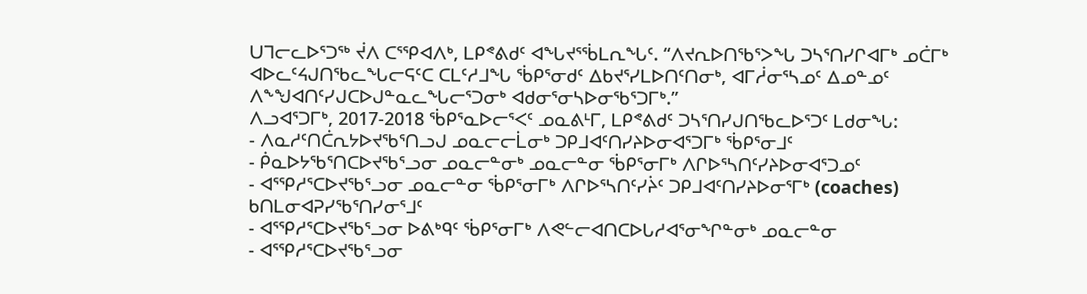ᑌᒣᓕᓚᐅᕐᑐᖅ ᔫᐱ ᑕᕐᕿᐊᐱᒃ, ᒪᑭᕝᕕᑯᑦ ᐊᖓᔪᕐᖄᒪᕆᖓᑦ. “ᐱᔪᕆᐅᑎᖃᕐᐳᖓ ᑐᓴᕐᑎᓯᒋᐊᒥᒃ ᓄᑖᒥᒃ ᐊᐅᓚᑦᔦᒍᑎᖃᓚᖓᓕᕋᑦᑕ ᑕᒪᑦᓱᒧᖓ ᖄᑭᕐᓂᑯᑦ ᐃᑲᔪᕐᓯᒪᐅᑎᑦᑎᓂᒃ, ᐊᒥᓲᓂᕐᓴᓄᑦ ᐃᓄᓐᓄᑦ ᐱᖕᖑᐊᑎᑦᓯᒍᑕᐅᒍᓐᓇᓚᖓᓕᕐᑐᓂᒃ ᐊᑯᓂᕐᓂᓴᐅᓂᖃᕐᑐᒥᒃ.”
ᐱᓗᐊᕐᑐᒥᒃ, 2017-2018 ᖄᑭᕐᓇᐅᓕᕐᐸᑦ ᓄᓇᕕᒻᒥ, ᒪᑭᕝᕕᑯᑦ ᑐᓴᕐᑎᓯᒍᑎᖃᓚᐅᕐᑐᑦ ᒪᑯᓂᖓ:
- ᐱᓇᓱᑦᑎᑖᕆᔭᐅᔪᖃᕐᑎᓗᒍ ᓄᓇᓕᓕᒫᓂᒃ ᑐᑭᒧᐊᑦᑎᓯᔨᐅᓂᐊᕐᑐᒥᒃ ᖄᑭᕐᓂᒧᑦ
- ᑮᓇᐅᔭᖃᕐᑎᑕᐅᔪᖃᕐᓗᓂ ᓄᓇᓕᓐᓂᒃ ᓄᓇᓕᓐᓂ ᖄᑭᕐᓂᒥᒃ ᐱᒋᐅᕐᓴᑎᑦᓯᔨᐅᓂᐊᕐᑐᓄᑦ
- ᐊᕐᕿᓱᕐᑕᐅᔪᖃᕐᓗᓂ ᓄᓇᓕᓐᓂ ᖄᑭᕐᓂᒥᒃ ᐱᒋᐅᕐᓴᑎᑦᓯᔩᑦ ᑐᑭᒧᐊᑦᑎᓯᔨᐅᓂᕐᒥᒃ (coaches) ᑲᑎᒪᓂᐊᕈᓯᖃᕐᑎᓯᓂᕐᒧᑦ
- ᐊᕐᕿᓱᕐᑕᐅᔪᖃᕐᓗᓂ ᐅᕕᒃᑫᑦ ᖄᑭᕐᓂᒥᒃ ᐱᕙᓪᓕᐊᑎᑕᐅᒐᓱᐊᕐᓂᖏᓐᓂᒃ ᓄᓇᓕᓐᓂ
- ᐊᕐᕿᓱᕐᑕᐅᔪᖃᕐᓗᓂ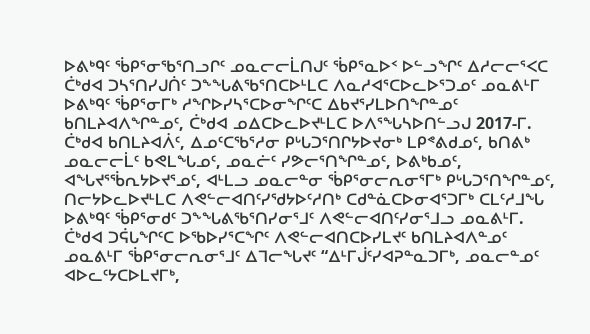ᐅᕕᒃᑫᑦ ᖄᑭᕐᓂᖃᕐᑎᓗᒋᑦ ᓄᓇᓕᓕᒫᑎᒍᑦ ᖄᑭᕐᓇᐅᑉ ᐅᓪᓗᖏᑦ ᐃᓱᓕᓕᕐᐸᑕ
ᑖᒃᑯᐊ ᑐᓴᕐᑎᓯᒍᑏᑦ ᑐᖕᖓᕕᖃᕐᑎᑕᐅᒻᒪᑕ ᐱᓇᓱᐊᕐᑕᐅᓚᐅᕐᑐᓄᑦ ᓄᓇᕕᒻᒥ ᐅᕕᒃᑫᑦ ᖄᑭᕐᓂᒥᒃ ᓱᖏᐅᓯᓴᕐᑕᐅᓂᖏᑦᑕ ᐃᑲᔪᕐᓯᒪᐅᑎᖏᓐᓄᑦ ᑲᑎᒪᔨᐊᐱᖏᓐᓄᑦ, ᑖᒃᑯᐊ ᓄᐃᑕᐅᓚᐅᔪᒻᒪᑕ ᐅᐱᕐᖓᓴᐅᑎᓪᓗᒍ 2017-ᒥ. ᑖᒃᑯᐊ ᑲᑎᒪᔨᐊᐲᑦ, ᐃᓄᑦᑕᖃᕐᓱᓂ ᑭᒡᒐᑐᕐᑎᒋᔭᐅᔪᓂᒃ ᒪᑭᕝᕕᑯᓄᑦ, ᑲᑎᕕᒃ ᓄᓇᓕᓕᒫᑦ ᑲᕙᒪᖓᓄᑦ, ᓄᓇᓖᑦ ᓯᕗᓕᕐᑎᖏᓐᓄᑦ, ᐅᕕᒃᑲᓄᑦ, ᐊᖓᔪᕐᖄᕆᔭᐅᔪᕐᓄᑦ, ᐊᒻᒪᓗ ᓄᓇᓕᓐᓂ ᖄᑭᕐᓂᓕᕆᓂᕐᒥᒃ ᑭᒡᒐᑐᕐᑎᖏᓐᓄᑦ, ᑎᓕᔭᐅᓚᐅᔪᒻᒪᑕ ᐱᕙᓪᓕᐊᑎᑦᓯᖁᔭᐅᑦᓱᑎᒃ ᑕᑯᓐᓈᑕᐅᓂᐊᕐᑐᒥᒃ ᑕᒪᑦᓱᒧᖓ ᐅᕕᒃᑫᑦ ᖄᑭᕐᓂᑯᑦ ᑐᖕᖓᕕᖃᕐᑎᓯᓂᕐᒧᑦ ᐱᕙᓪᓕᐊᑎᑦᓯᓂᕐᒧᓗ ᓄᓇᕕᒻᒥ.
ᑖᒃᑯᐊ ᑐᕌᒐᖏᑦᑕ ᐅᖃᐅᓯᕐᑕᖏᑦ ᐱᕙᓪᓕᐊᑎᑕᐅᓯᒪᔪᑦ ᑲᑎᒪᔨᐊᐱᓐᓄᑦ ᓄᓇᕕᒻᒥ ᖄᑭᕐᓂᓕᕆᓂᕐᒧᑦ ᐃᒣᓕᖓᔪᑦ “ᐃᒻᒥᒎᑦᓯᐊᕈᓐᓇᑐᒥᒃ, ᓄᓇᓕᓐᓄᑦ ᐊᐅᓚᑦᔭᑕᐅᒪᔪᒥᒃ,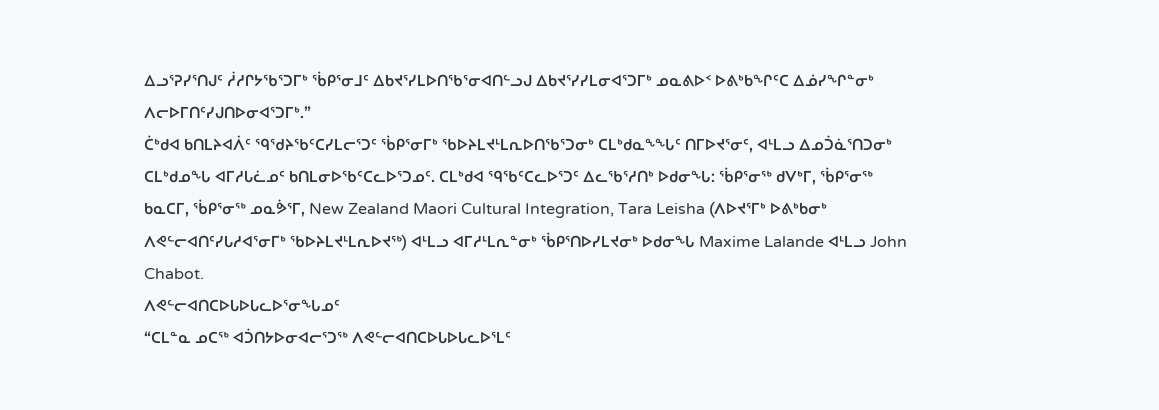ᐃᓗᕐᕈᓯᕐᑎᒍᑦ ᓲᓱᒋᔭᖃᕐᑐᒥᒃ ᖄᑭᕐᓂᒧᑦ ᐃᑲᔪᕐᓯᒪᐅᑎᖃᕐᓂᐊᑎᓪᓗᒍ ᐃᑲᔪᕐᓯᓯᒪᓂᐊᕐᑐᒥᒃ ᓄᓇᕕᐅᑉ ᐅᕕᒃᑲᖏᑦᑕ ᐃᓅᓯᖏᓐᓂᒃ ᐱᓕᐅᒥᑎᑦᓯᒍᑎᐅᓂᐊᕐᑐᒥᒃ.”
ᑖᒃᑯᐊ ᑲᑎᒪᔨᐊᐲᑦ ᙯᖁᔨᖃᑦᑕᓯᒪᓕᕐᑐᑦ ᖄᑭᕐᓂᒥᒃ ᖃᐅᔨᒪᔪᒻᒪᕆᐅᑎᖃᕐᑐᓂᒃ ᑕᒪᒃᑯᓇᖕᖓᑦ ᑎᒥᐅᔪᕐᓂᑦ, ᐊᒻᒪᓗ ᐃᓄᑑᓈᕐᑎᑐᓂᒃ ᑕᒪᒃᑯᓄᖓ ᐊᒥᓱᒐᓛᓄᑦ ᑲᑎᒪᓂᐅᖃᑦᑕᓚᐅᕐᑐᓄᑦ. ᑕᒪᒃᑯᐊ ᙯᖃᑦᑕᓚᐅᕐᑐᑦ ᐃᓚᖃᕐᓱᑎᒃ ᐅᑯᓂᖓ: ᖄᑭᕐᓂᖅ ᑯᐯᒃᒥ, ᖄᑭᕐᓂᖅ ᑲᓇᑕᒥ, ᖄᑭᕐᓂᖅ ᓄᓇᕘᕐᒥ, New Zealand Maori Cultural Integration, Tara Leisha (ᐱᐅᔪᕐᒥᒃ ᐅᕕᒃᑲᓂᒃ ᐱᕙᓪᓕᐊᑎᑦᓯᒐᓱᐊᕐᓂᒥᒃ ᖃᐅᔨᒪᔪᒻᒪᕆᐅᔪᖅ) ᐊᒻᒪᓗ ᐊᒥᓱᒻᒪᕆᓐᓂᒃ ᖄᑭᕐᑎᐅᓯᒪᔪᓂᒃ ᐅᑯᓂᖓ Maxime Lalande ᐊᒻᒪᓗ John Chabot.
ᐱᕙᓪᓕᐊᑎᑕᐅᒐᐅᒐᓚᐅᕐᓂᖓᓄᑦ
“ᑕᒪᓐᓇ ᓄᑕᖅ ᐊᑑᑎᔭᐅᓂᐊᓕᕐᑐᖅ ᐱᕙᓪᓕᐊᑎᑕᐅᒐᐅᒐᓚᐅᕐᒪᑦ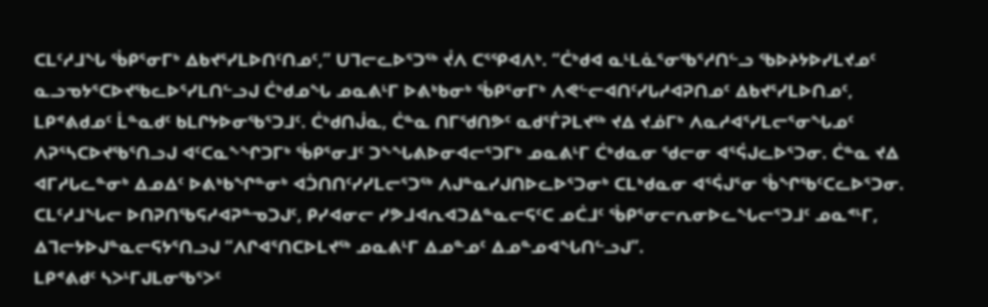ᑕᒪᑦᓱᒧᖓ ᖄᑭᕐᓂᒥᒃ ᐃᑲᔪᕐᓯᒪᐅᑎᑦᑎᓄᑦ,” ᑌᒣᓕᓚᐅᕐᑐᖅ ᔫᐱ ᑕᕐᕿᐊᐱᒃ. “ᑖᒃᑯᐊ ᓇᒻᒪᓈᕐᓂᖃᕐᓱᑎᓪᓗ ᖃᐅᔨᔭᐅᓯᒪᔪᓄᑦ ᓇᓗᓀᔭᕐᑕᐅᔪᖃᓚᐅᕐᓯᒪᑎᓪᓗᒍ ᑖᒃᑯᓄᖓ ᓄᓇᕕᒻᒥ ᐅᕕᒃᑲᓂᒃ ᖄᑭᕐᓂᒥᒃ ᐱᕙᓪᓕᐊᑎᑦᓯᒐᓱᐊᕈᑎᓄᑦ ᐃᑲᔪᕐᓯᒪᐅᑎᓄᑦ, ᒪᑭᕝᕕᑯᓄᑦ ᒫᓐᓇᑯᑦ ᑲᒪᒋᔭᐅᓂᖃᕐᑐᒧᑦ. ᑖᒃᑯᑎᒎᓇ, ᑖᓐᓇ ᑎᒥᖁᑎᕗᑦ ᓇᑯᕐᒦᕈᒪᔪᖅ ᔪᐃ ᔪᓅᒥᒃ ᐱᓇᓱᐊᕐᓯᒪᓕᕐᓂᖓᓄᑦ ᐱᕈᕐᓴᑕᐅᔪᖃᕐᑎᓗᒍ ᐊᑦᑕᓇᖕᖏᑐᒥᒃ ᖄᑭᕐᓂᒧᑦ ᑐᖕᖓᕕᐅᓂᐊᓕᕐᑐᒥᒃ ᓄᓇᕕᒻᒥ ᑖᒃᑯᓇᓂ ᖁᓕᓂ ᐊᕐᕌᒍᓚᐅᕐᑐᓂ. ᑖᓐᓇ ᔪᐃ ᐊᒥᓱᒐᓚᓐᓂᒃ ᐃᓄᐃᑦ ᐅᕕᒃᑲᖏᓐᓂᒃ ᐊᑑᑎᑎᑦᓯᓯᒪᓕᕐᑐᖅ ᐱᒍᓐᓇᓯᒍᑎᐅᓚᐅᕐᑐᓂᒃ ᑕᒪᒃᑯᓇᓂ ᐊᕐᕌᒍᕐᓂ ᖄᖏᖃᑦᑕᓚᐅᕐᑐᓂ. ᑕᒪᑦᓱᒧᖓᓕ ᐅᑎᕈᑎᖃᕋᓱᐊᕈᓐᓀᑐᒍᑦ, ᑭᓯᐊᓂᓕ ᓯᕗᒧᐊᕆᐊᑐᐃᓐᓇᓕᕋᑦᑕ ᓄᑖᒧᑦ ᖄᑭᕐᓂᓕᕆᓂᐅᓚᖓᓕᕐᑐᒧᑦ ᓄᓇᕝᒻᒥ, ᐃᒣᓕᔭᐅᒍᓐᓇᓕᕋᔭᕐᑎᓗᒍ “ᐱᒋᐊᕐᑎᑕᐅᒪᔪᖅ ᓄᓇᕕᒻᒥ ᐃᓄᓐᓄᑦ ᐃᓄᓐᓄᐊᖓᑎᓪᓗᒍ”.
ᒪᑭᕝᕕᑯᑦ ᓴᐳᒻᒥᒍᒪᓂᖃᕐᐳᑦ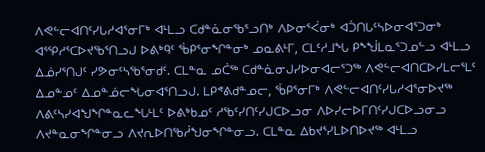ᐱᕙᓪᓕᐊᑎᑦᓯᒐᓱᐊᕐᓂᒥᒃ ᐊᒻᒪᓗ ᑕᑯᓐᓈᓂᖃᕐᓗᑎᒃ ᐱᐅᓂᕐᐹᓂᒃ ᐊᑑᑎᒐᑦᓴᐅᓂᐊᕐᑐᓂᒃ ᐊᕐᕿᓱᕐᑕᐅᔪᖃᕐᑎᓗᒍ ᐅᕕᒃᑫᑦ ᖄᑭᕐᓂᖏᓐᓂᒃ ᓄᓇᕕᒻᒥ, ᑕᒪᑦᓱᒧᖓ ᑭᖕᖒᒪᓇᕐᑐᓄᓪᓗ ᐊᒻᒪᓗ ᐃᓅᓯᕐᑎᒍᑦ ᓯᕗᓂᑦᓴᖃᕐᓂᑯᑦ. ᑕᒪᓐᓇ ᓄᑖᖅ ᑕᑯᓐᓈᓂᒍᓯᐅᓂᐊᓕᕐᑐᖅ ᐱᕙᓪᓕᐊᑎᑕᐅᓯᒪᓕᕐᒪᑦ ᐃᓄᓐᓄᑦ ᐃᓄᓐᓅᓕᖓᓂᐊᕐᑎᓗᒍ. ᒪᑭᕝᕕᑯᓐᓄᓕ, ᖄᑭᕐᓂᒥᒃ ᐱᕙᓪᓕᐊᑎᑦᓯᒐᓱᐊᕐᓂᐅᔪᖅ ᐱᕕᑦᓴᓯᐊᖑᖏᓐᓇᓚᖓᒻᒪᑦ ᐅᕕᒃᑲᓄᑦ ᓱᖃᑦᓯᑎᑦᓯᒍᑕᐅᓗᓂ ᐱᐅᓯᓕᐅᒥᑎᑦᓯᒍᑕᐅᓗᓂᓗ ᐱᔪᓐᓇᓂᖏᓐᓂᓗ ᐱᔪᕆᐅᑎᖃᓲᖑᓂᖏᓐᓂᓗ. ᑕᒪᓐᓇ ᐃᑲᔪᕐᓯᒪᐅᑎᐅᔪᖅ ᐊᒻᒪᓗ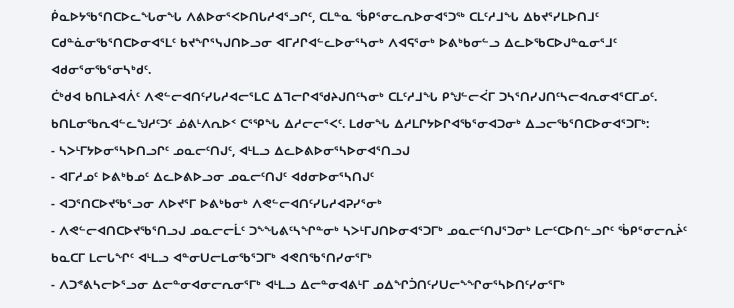ᑮᓇᐅᔭᖃᕐᑎᑕᐅᓚᖓᓂᖓ ᐱᕕᐅᓂᕐᐸᐅᑎᒐᓱᐊᕐᓗᒋᑦ, ᑕᒪᓐᓇ ᖄᑭᕐᓂᓚᕆᐅᓂᐊᕐᑐᖅ ᑕᒪᑦᓱᒧᖓ ᐃᑲᔪᕐᓯᒪᐅᑎᒧᑦ ᑕᑯᓐᓈᓂᖃᕐᑎᑕᐅᓂᐊᕐᒪᑦ ᑲᔪᖏᕐᓭᒍᑎᐅᓗᓂ ᐊᒥᓱᒋᐊᓪᓚᐅᓂᕐᓴᓂᒃ ᐱᐊᕋᕐᓂᒃ ᐅᕕᒃᑲᓂᓪᓗ ᐃᓚᐅᖃᑕᐅᒍᓐᓇᓂᕐᒧᑦ ᐊᑯᓂᕐᓂᖃᕐᓂᓴᒃᑯᑦ.
ᑖᒃᑯᐊ ᑲᑎᒪᔨᐊᐲᑦ ᐱᕙᓪᓕᐊᑎᑦᓯᒐᓱᐊᓕᕐᒪᑕ ᐃᒣᓕᒋᐊᖁᔨᒍᑎᑦᓴᓂᒃ ᑕᒪᑦᓱᒧᖓ ᑭᖑᓪᓕᐹᒥ ᑐᓴᕐᑎᓯᒍᑎᑦᓴᓕᐊᕆᓂᐊᕐᑕᒥᓄᑦ. ᑲᑎᒪᓂᖃᕆᐊᓪᓚᖑᓱᑦᑐᑦ ᓅᕕᒻᐱᕆᐅᑉ ᑕᕐᕿᖓ ᐃᓱᓕᓕᕐᐸᑦ. ᒪᑯᓂᖓ ᐃᓱᒪᒋᔭᐅᒋᐊᖃᕐᓂᐊᑐᓂᒃ ᐃᓗᓕᖃᕐᑎᑕᐅᓂᐊᕐᑐᒥᒃ:
- ᓴᐳᒻᒥᔭᐅᓂᕐᓴᐅᑎᓗᒋᑦ ᓄᓇᓕᑦᑎᒍᑦ, ᐊᒻᒪᓗ ᐃᓚᐅᕕᐅᓂᕐᓴᐅᓂᐊᕐᑎᓗᒍ
- ᐊᒥᓱᓄᑦ ᐅᕕᒃᑲᓄᑦ ᐃᓚᐅᕕᐅᓗᓂ ᓄᓇᓕᑦᑎᒍᑦ ᐊᑯᓂᐅᓂᕐᓴᑎᒍᑦ
- ᐊᑐᕐᑎᑕᐅᔪᖃᕐᓗᓂ ᐱᐅᔪᕐᒥ ᐅᕕᒃᑲᓂᒃ ᐱᕙᓪᓕᐊᑎᑦᓯᒐᓱᐊᕈᓯᕐᓂᒃ
- ᐱᕙᓪᓕᐊᑎᑕᐅᔪᖃᕐᑎᓗᒍ ᓄᓇᓕᓕᒫᑦ ᑐᖕᖓᕕᑦᓴᖏᓐᓂᒃ ᓴᐳᒻᒥᒍᑎᐅᓂᐊᕐᑐᒥᒃ ᓄᓇᓕᑦᑎᒍᕐᑐᓂᒃ ᒪᓕᑦᑕᐅᑎᓪᓗᒋᑦ ᖄᑭᕐᓂᓕᕆᔩᑦ ᑲᓇᑕᒥ ᒪᓕᒐᖏᑦ ᐊᒻᒪᓗ ᐊᓐᓂᑌᓕᒪᓂᖃᕐᑐᒥᒃ ᐊᕙᑎᖃᕐᑎᓯᓂᕐᒥᒃ
- ᐱᑐᕝᕕᓴᓕᐅᕐᓗᓂ ᐃᓕᓐᓂᐊᓂᓕᕆᓂᕐᒥᒃ ᐊᒻᒪᓗ ᐃᓕᓐᓂᐊᕕᒻᒥ ᓄᐃᖏᑑᑎᑦᓯᑌᓕᖕᖏᓂᕐᓴᐅᑎᑦᓯᓂᕐᒥᒃ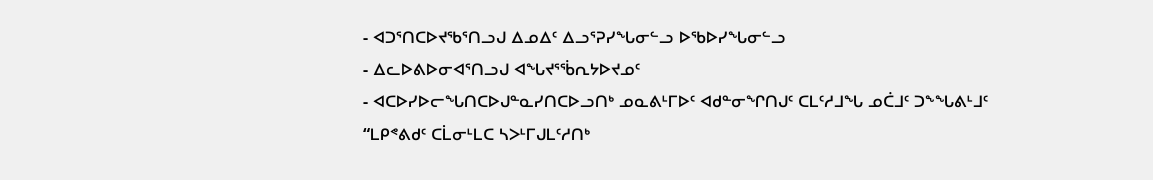- ᐊᑐᕐᑎᑕᐅᔪᖃᕐᑎᓗᒍ ᐃᓄᐃᑦ ᐃᓗᕐᕈᓯᖓᓂᓪᓗ ᐅᖃᐅᓯᖓᓂᓪᓗ
- ᐃᓚᐅᕕᐅᓂᐊᕐᑎᓗᒍ ᐊᖓᔪᕐᖄᕆᔭᐅᔪᓄᑦ
- ᐊᑕᐅᓯᐅᓕᖓᑎᑕᐅᒍᓐᓇᓯᑎᑕᐅᓗᑎᒃ ᓄᓇᕕᒻᒥᐅᑦ ᐊᑯᓐᓂᖏᑎᒍᑦ ᑕᒪᑦᓱᒧᖓ ᓄᑖᒧᑦ ᑐᖕᖓᕕᒻᒧᑦ
“ᒪᑭᕝᕕᑯᑦ ᑕᒫᓂᒻᒪᑕ ᓴᐳᒻᒥᒍᒪᑦᓱᑎᒃ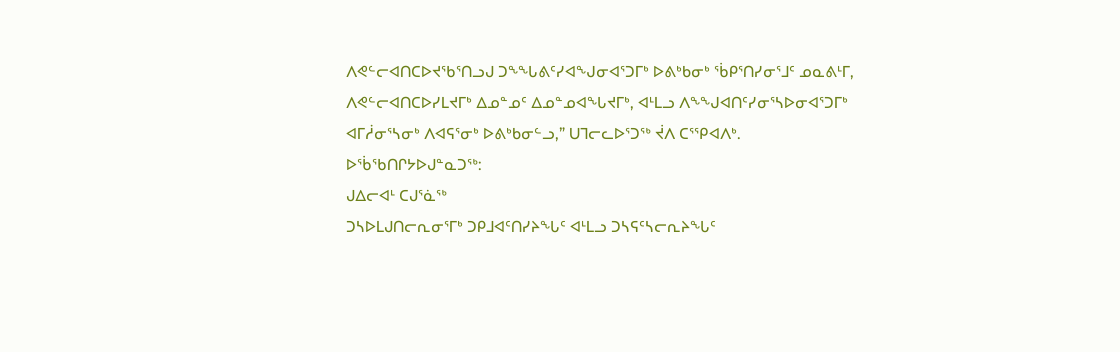ᐱᕙᓪᓕᐊᑎᑕᐅᔪᖃᕐᑎᓗᒍ ᑐᖕᖓᕕᑦᓯᐊᖑᓂᐊᕐᑐᒥᒃ ᐅᕕᒃᑲᓂᒃ ᖄᑭᕐᑎᓯᓂᕐᒧᑦ ᓄᓇᕕᒻᒥ, ᐱᕙᓪᓕᐊᑎᑕᐅᓯᒪᔪᒥᒃ ᐃᓄᓐᓄᑦ ᐃᓄᓐᓄᐊᖓᔪᒥᒃ, ᐊᒻᒪᓗ ᐱᖕᖑᐊᑎᑦᓯᓂᕐᓴᐅᓂᐊᕐᑐᒥᒃ ᐊᒥᓲᓂᕐᓴᓂᒃ ᐱᐊᕋᕐᓂᒃ ᐅᕕᒃᑲᓂᓪᓗ,” ᑌᒣᓕᓚᐅᕐᑐᖅ ᔫᐱ ᑕᕐᕿᐊᐱᒃ.
ᐅᖄᖃᑎᒋᔭᐅᒍᓐᓇᑐᖅ:
ᒍᐃᓕᐊᒻ ᑕᒍᕐᓈᖅ
ᑐᓴᐅᒪᒍᑎᓕᕆᓂᕐᒥᒃ ᑐᑭᒧᐊᑦᑎᓯᔨᖓᑦ ᐊᒻᒪᓗ ᑐᓴᕋᑦᓴᓕᕆᔨᖓᑦ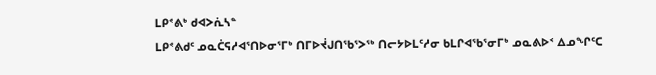ᒪᑭᕝᕕᒃ ᑯᐊᐳᕇᓴᓐ
ᒪᑭᕝᕕᑯᑦ ᓄᓇᑖᕋᓱᐊᕐᑎᐅᓂᕐᒥᒃ ᑎᒥᐅᔫᒍᑎᖃᕐᐳᖅ ᑎᓕᔭᐅᒪᑦᓱᓂ ᑲᒪᒋᐊᖃᕐᓂᒥᒃ ᓄᓇᕕᐅᑉ ᐃᓄᖏᑦᑕ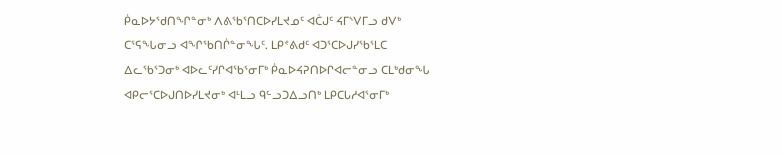ᑮᓇᐅᔭᖁᑎᖏᓐᓂᒃ ᐱᕕᖃᕐᑎᑕᐅᓯᒪᔪᓄᑦ ᐊᑖᒍᑦ ᔦᒥᔅᐯᒥᓗ ᑯᐯᒃ ᑕᕐᕋᖓᓂᓗ ᐊᖏᖃᑎᒌᓐᓂᖓᑦ. ᒪᑭᕝᕕᑯᑦ ᐊᑐᕐᑕᐅᒍᓯᖃᕐᒪᑕ ᐃᓚᖃᕐᑐᓂᒃ ᐊᐅᓚᑦᓯᒋᐊᖃᕐᓂᒥᒃ ᑮᓇᐅᔦᕈᑎᐅᒋᐊᓕᓐᓂᓗ ᑕᒪᒃᑯᓂᖓ ᐊᑭᓕᕐᑕᐅᒍᑎᐅᓯᒪᔪᓂᒃ ᐊᒻᒪᓗ ᑫᓪᓗᑐᐃᓗᑎᒃ ᒪᑭᑕᒐᓱᐊᕐᓂᒥᒃ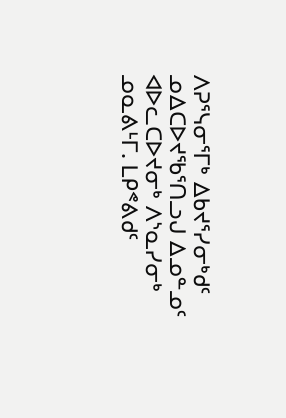ᐱᕈᕐᓭᓂᕐᒥᒃ ᐃᑲᔪᕐᓯᓂᒃᑯᑦ ᓄᐃᑕᐅᔪᖃᕐᑎᓗᒍ ᐃᓄᓐᓄᑦ ᐊᐅᓚᑕᐅᔪᓂᒃ ᐱᔅᓇᓯᓂᒃ ᓄᓇᕕᒻᒥ. ᒪᑭᕝᕕᑯᑦ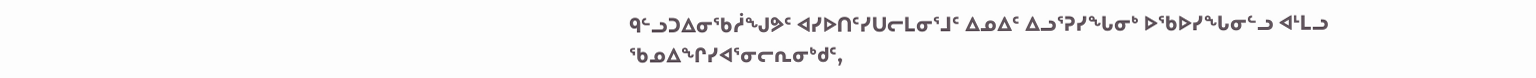ᑫᓪᓗᑐᐃᓂᖃᓲᖑᕗᑦ ᐊᓯᐅᑎᑦᓯᑌᓕᒪᓂᕐᒧᑦ ᐃᓄᐃᑦ ᐃᓗᕐᕈᓯᖓᓂᒃ ᐅᖃᐅᓯᖓᓂᓪᓗ ᐊᒻᒪᓗ ᖃᓄᐃᖏᓯᐊᕐᓂᓕᕆᓂᒃᑯᑦ,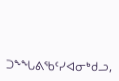ᑐᖕᖓᕕᖃᑦᓯᐊᓂᒃᑯᓗ,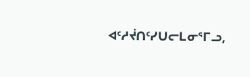ᐊᑦᓱᔫᑎᑦᓯᑌᓕᒪᓂᕐᒥᓗ,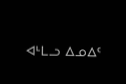ᐊᒻᒪᓗ ᐃᓄᐃᑦ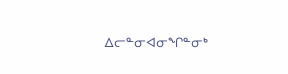ᐃᓕᓐᓂᐊᓂᖏᓐᓂᒃ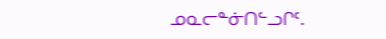ᓄᓇᓕᓐᓃᑎᓪᓗᒋᑦ.